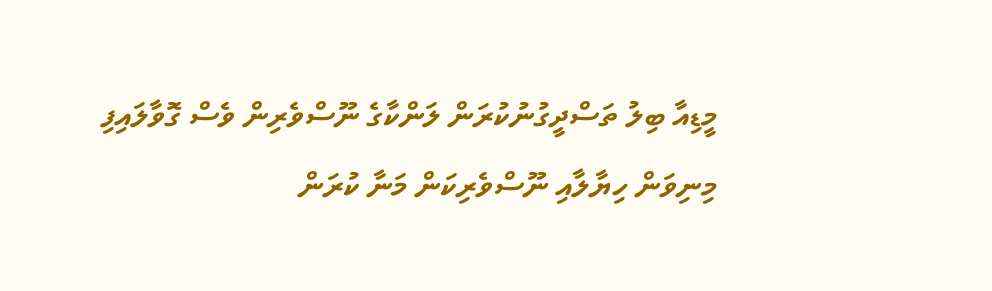މީޑިއާ ބިލު ތަސްދީގުނުކުރަން ލަންކާގެ ނޫސްވެރިން ވެސް ގޮވާލައިފި
މިނިވަން ހިޔާލާއި ނޫސްވެރިކަން މަނާ ކުރަން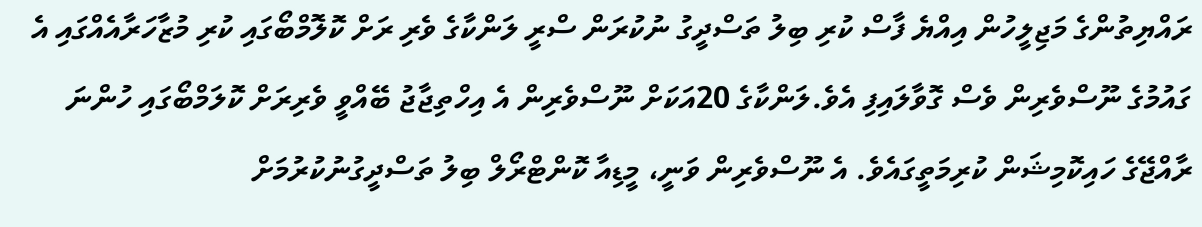ރައްޔިތުންގެ މަޖިލީހުން އިއްޔެ ފާސް ކުރި ބިލު ތަސްދީގު ނުކުރަން ސްރީ ލަންކާގެ ވެރި ރަށް ކޮލޮމްބޯގައި ކުރި މުޒާހަރާއެއްގައި އެ ގައުމުގެ ނޫސްވެރިން ވެސް ގޮވާލައިފި އެވެ.ލަންކާގެ 20އަކަށް ނޫސްވެރިން އެ އިހްތިޖާޖު ބޭއްވީ ވެރިރަށް ކޮލަމްބޯގައި ހުންނަ ރާއްޖޭގެ ހައިކޮމިޝަން ކުރިމަތީގައެވެ. އެ ނޫސްވެރިން ވަނީ، މީޑިއާ ކޮންޓްރޯލް ބިލު ތަސްދީގުނުކުރުމަށް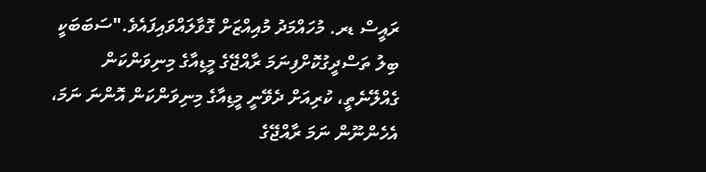ރައީސް ޑރ. މުހައްމަދު މުއިއްޒަށް ގޮވާލައްވައިފައެވެ."ސަބަބަކީ ބިލު ތަސްދީގުކޮށްފިނަމަ ރާއްޖޭގެ މީޑިއާގެ މިނިވަންކަން ގެއްލޭނެތީ، ކުރިއަށް ދެވޭނީ މީޑިއާގެ މިނިވަންކަން އޮންނަ ނަމަ، އެހެންނޫން ނަމަ ރާއްޖޭގެ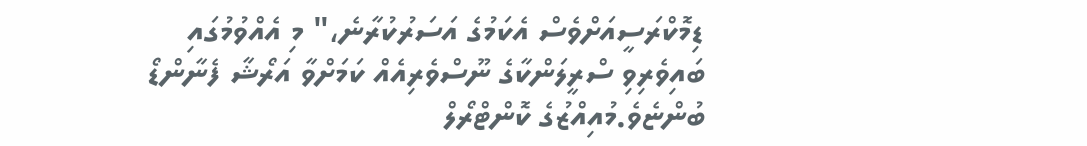ޑިމޮކްރަސީއަށްވެސް އެކަމުގެ އަސަރުކުރާނެ،" މި އެއްވުމުގައި ބައިވެރިވި ސްރީލަންކާގެ ނޫސްވެރިއެއް ކަމަށްވާ އަރޯޝާ ފެނާންޑޯ ބުންޏެވެ.މުއިއްޒުގެ ކޮންޓްރޯލް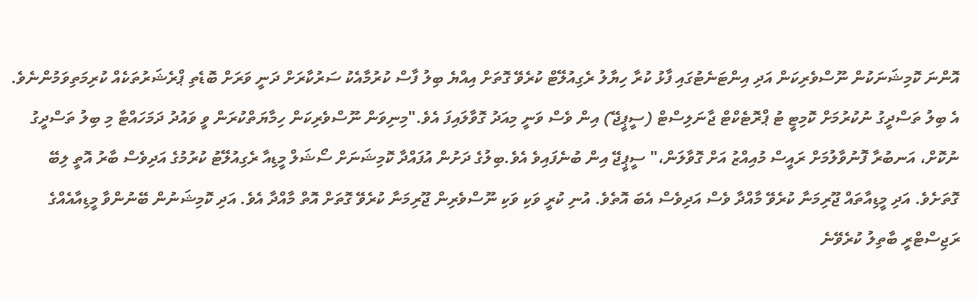އޮންނަ ކޮމިޝަނަކުން ނޫސްވެރިކަން އަދި އިންޓަނެޓުގައި ފާޅު ކުރާ ހިޔާލު ރެގިއުލޭޓް ކުރެވޭ ގޮތަށް އިއްޔެ ބިލު ފާސް ކުރުމާއެކު ސަރުކާރަށް ދަނީ ވަރަށް ބޮޑެތި ޕްރެޝަރުތަކެއް ކުރިމަތިވަމުންނެވެ. އެ ބިލު ތަސްދީގު ނުކުރުމަށް ކޮމިޓީ ޓު ޕްރޮޓެކްޓް ޖާނަލިސްޓް (ސީޕީޖޭ) އިން ވެސް ވަނީ މިއަދު ގޮވާލައިފަ އެވެ."މިނިވަން ނޫސްވެރިކަން ހިމާޔަތްކުރަން ވީ ވައުދު ދަމަހައްޓާ މި ބިލު ތަސްދީގު ނުކޮށް، އަނބުރާ ފޮނުވާލުމަށް ރައީސް މުއިއްޒު އަށް ގޮވާލަން،" ސީޕީޖޭ އިން ބުނެފައިވެ އެވެ.ބިލުގެ ދަށުން އުފައްދާ ކޮމިޝަނަށް ސޯޝަލް މީޑިއާ ރެގިއުލޭޓު ކުރުމުގެ އަދިވެސް ބާރު އޮތީ ލިބޭ ގޮތަށެވެ. އަދި މީޑިއާތައް ޖޫރިމަނާ ކުރެވޭ މާއްދާ ވެސް އަދިވެސް އެބަ އޮތެވެ. އުނި ކުރީ ވަކި ވަކި ނޫސްވެރިން ޖޫރިމަނާ ކުރެވޭ ގޮތަށް އޮތް މާއްދާ އެވެ. އަދި ކޮމިޝަނުން ބޭނުންވާ މީޑިއާއެއްގެ ރަޖިސްޓްރީ ބާތިލު ކުރެވޭނެ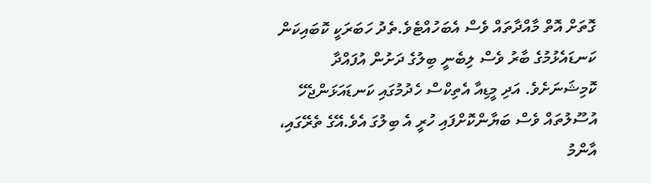ގޮތަށް އޮތް މާއްދާތައް ވެސް އެބަހުއްޓެވެ.ތެދު ހަބަރަކީ ކޮބައިކަން ކަނޑައެޅުމުގެ ބާރު ވެސް ލިބެނީ ބިލުގެ ދަށުން އުފައްދާ ކޮމިޝަނަށެވެ. އަދި މީޑިއާ އެތިކްސް ހެދުމުގައި ކަނޑައަޅަންޖެހޭ އުސޫލުތައް ވެސް ބަޔާންކޮށްފައި ހުރީ އެ ބިލުގަ އެވެ.އޭގެ ތެރޭގައި، އާންމު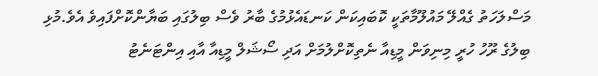މަސްލަހަތު ގެއްލޭ މައުލޫމާތަކީ ކޮބައިކަން ކަނޑައެޅުމުގެ ބާރު ވެސް ބިލުގައި ބަޔާންކޮށްފައިވެ އެވެ.މުޅި ބިލުގެ ރޫހު ހުރީ މިނިވަން މީޑިއާ ނެތިކޮށްލުމަށް އަދި ސޯޝަލް މީޑިއާ އާއި އިންޓަނެޓު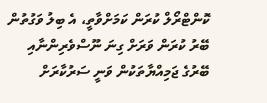ކޮންޓްރޯލް ކުރަން ކަމަށްވާތީ، އެ ބިލު ވަގުތުން ބޭރު ކުރަން ވަރަށް ގިނަ ނޫސްވެރިންނާއި ބޭރުގެ ޖަމިއްޔާތަކުން ވަނީ ސަރުކާރަށް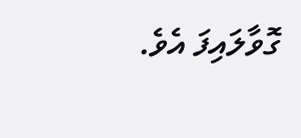ގޮވާލައިފަ އެވެ.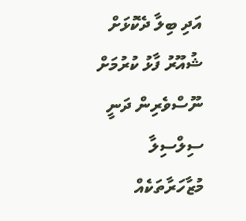އަދި ބިލާ ދެކޮޅަށް ޝުއޫރު ފާޅު ކުރުމަށް ނޫސްވެރިން ދަނީ ސިލްސިލާ މުޒާހަރާތަކެއް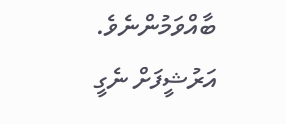ބާއްވަމުންނެވެ.
އަރުޝީފަށް ނެގީ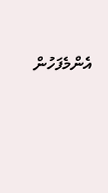އެންމެފަހުން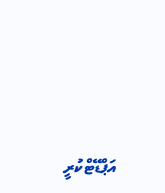އަޕްޑޭޓްކުރީ